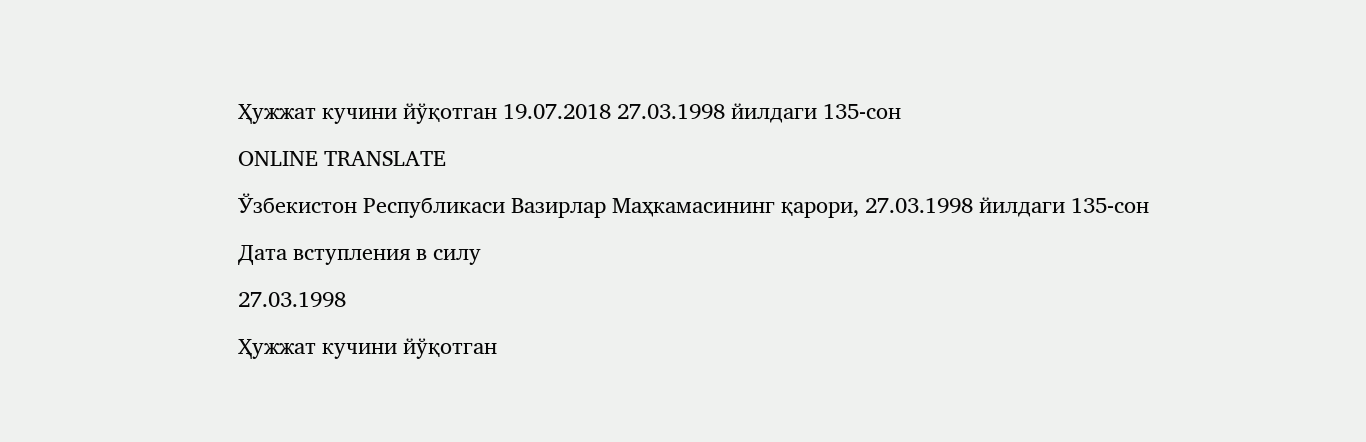Ҳужжат кучини йўқотган 19.07.2018 27.03.1998 йилдаги 135-сон
ONLINE TRANSLATE
Ўзбекистон Республикаси Вазирлар Маҳкамасининг қарори, 27.03.1998 йилдаги 135-сон
Дата вступления в силу
27.03.1998
Ҳужжат кучини йўқотган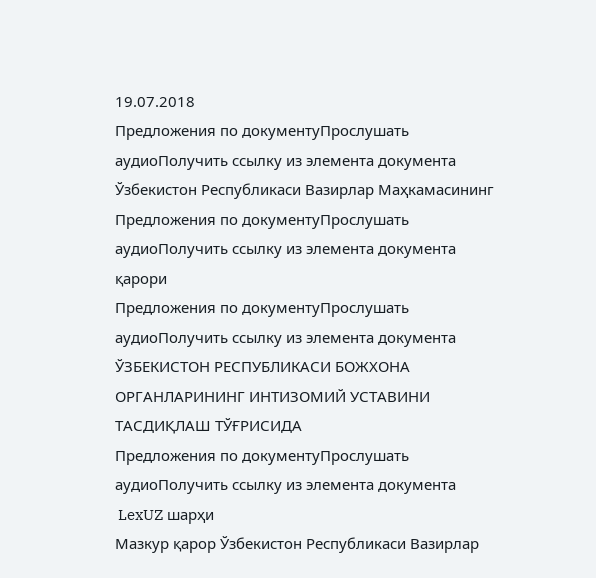19.07.2018
Предложения по документуПрослушать аудиоПолучить ссылку из элемента документа
Ўзбекистон Республикаси Вазирлар Маҳкамасининг
Предложения по документуПрослушать аудиоПолучить ссылку из элемента документа
қарори
Предложения по документуПрослушать аудиоПолучить ссылку из элемента документа
ЎЗБЕКИСТОН РЕСПУБЛИКАСИ БОЖХОНА ОРГАНЛАРИНИНГ ИНТИЗОМИЙ УСТАВИНИ ТАСДИҚЛАШ ТЎҒРИСИДА
Предложения по документуПрослушать аудиоПолучить ссылку из элемента документа
 LexUZ шарҳи
Мазкур қарор Ўзбекистон Республикаси Вазирлар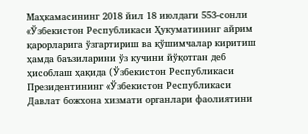Маҳкамасининг 2018 йил 18 июлдаги 553-сонли «Ўзбекистон Республикаси Ҳукуматининг айрим қарорларига ўзгартириш ва қўшимчалар киритиш ҳамда баъзиларини ўз кучини йўқотган деб ҳисоблаш ҳақида (Ўзбекистон Республикаси Президентининг «Ўзбекистон Республикаси Давлат божхона хизмати органлари фаолиятини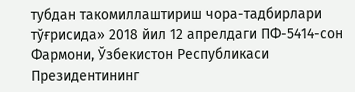тубдан такомиллаштириш чора-тадбирлари тўғрисида» 2018 йил 12 апрелдаги ПФ-5414-сон Фармони, Ўзбекистон Республикаси Президентининг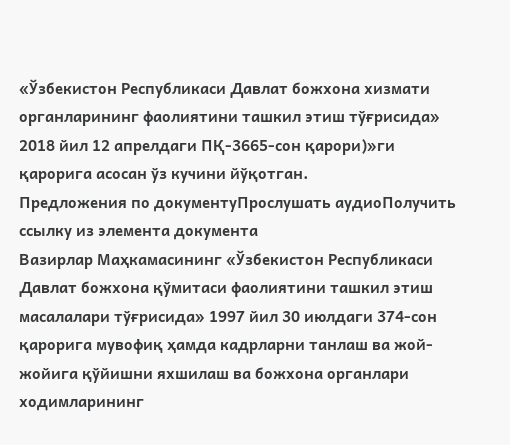«Ўзбекистон Республикаси Давлат божхона хизмати органларининг фаолиятини ташкил этиш тўғрисида» 2018 йил 12 апрелдаги ПҚ-3665-сон қарори)»ги қарорига асосан ўз кучини йўқотган.
Предложения по документуПрослушать аудиоПолучить ссылку из элемента документа
Вазирлар Маҳкамасининг «Ўзбекистон Республикаси Давлат божхона қўмитаси фаолиятини ташкил этиш масалалари тўғрисида» 1997 йил 30 июлдаги 374-сон қарорига мувофиқ ҳамда кадрларни танлаш ва жой-жойига қўйишни яхшилаш ва божхона органлари ходимларининг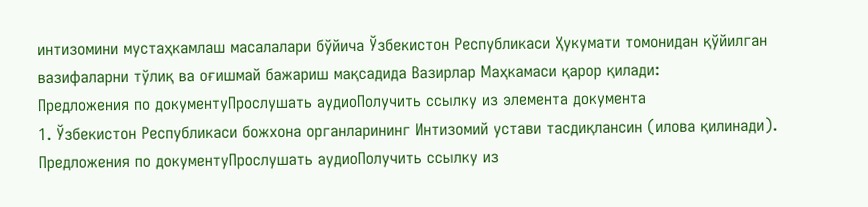интизомини мустаҳкамлаш масалалари бўйича Ўзбекистон Республикаси Ҳукумати томонидан қўйилган вазифаларни тўлиқ ва оғишмай бажариш мақсадида Вазирлар Маҳкамаси қарор қилади:
Предложения по документуПрослушать аудиоПолучить ссылку из элемента документа
1. Ўзбекистон Республикаси божхона органларининг Интизомий устави тасдиқлансин (илова қилинади).
Предложения по документуПрослушать аудиоПолучить ссылку из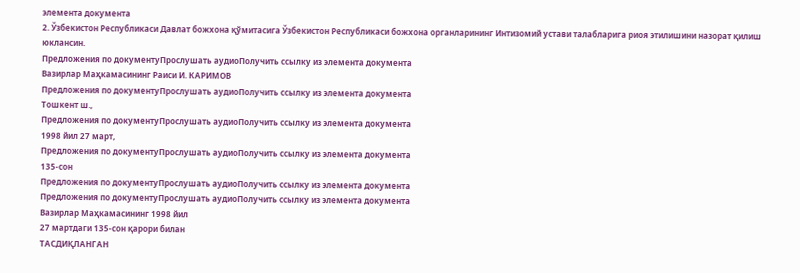элемента документа
2. Ўзбекистон Республикаси Давлат божхона қўмитасига Ўзбекистон Республикаси божхона органларининг Интизомий устави талабларига риоя этилишини назорат қилиш юклансин.
Предложения по документуПрослушать аудиоПолучить ссылку из элемента документа
Вазирлар Маҳкамасининг Раиси И. КАРИМОВ
Предложения по документуПрослушать аудиоПолучить ссылку из элемента документа
Тошкент ш.,
Предложения по документуПрослушать аудиоПолучить ссылку из элемента документа
1998 йил 27 март,
Предложения по документуПрослушать аудиоПолучить ссылку из элемента документа
135-сон
Предложения по документуПрослушать аудиоПолучить ссылку из элемента документа
Предложения по документуПрослушать аудиоПолучить ссылку из элемента документа
Вазирлар Маҳкамасининг 1998 йил
27 мартдаги 135-сон қарори билан
ТАСДИҚЛАНГАН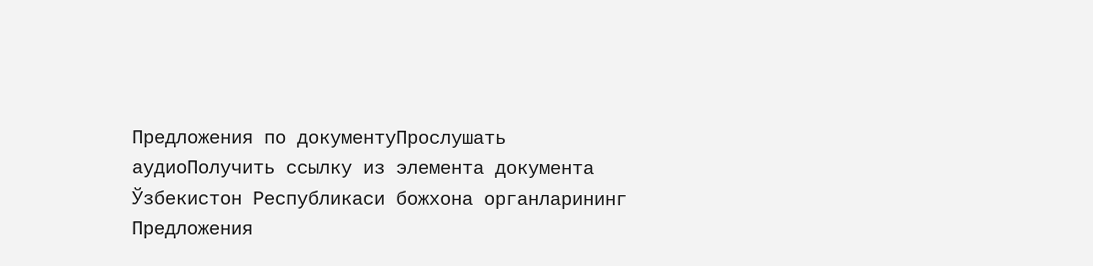Предложения по документуПрослушать аудиоПолучить ссылку из элемента документа
Ўзбекистон Республикаси божхона органларининг
Предложения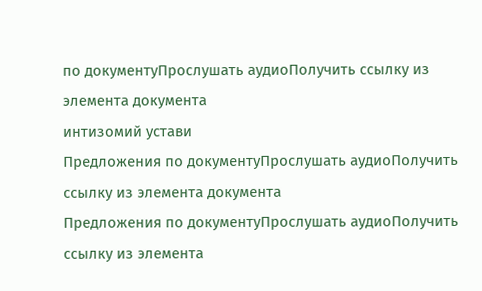по документуПрослушать аудиоПолучить ссылку из элемента документа
интизомий устави
Предложения по документуПрослушать аудиоПолучить ссылку из элемента документа
Предложения по документуПрослушать аудиоПолучить ссылку из элемента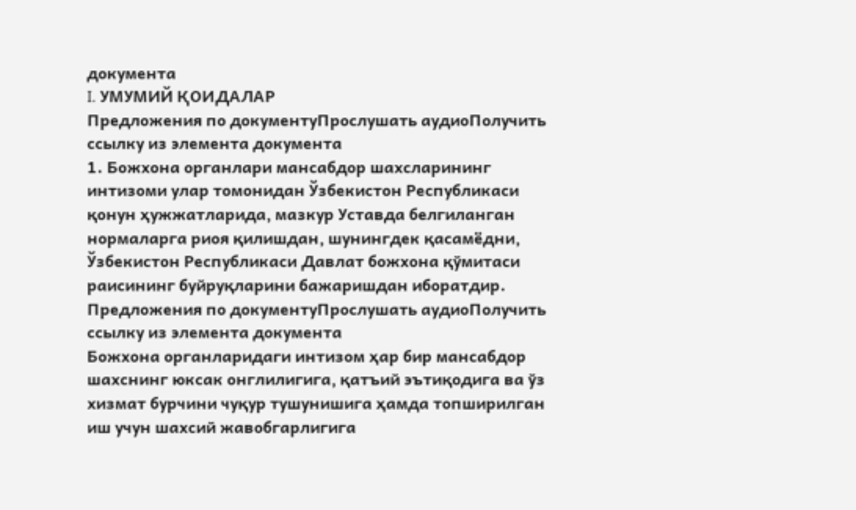документа
I. УМУМИЙ ҚОИДАЛАР
Предложения по документуПрослушать аудиоПолучить ссылку из элемента документа
1. Божхона органлари мансабдор шахсларининг интизоми улар томонидан Ўзбекистон Республикаси қонун ҳужжатларида, мазкур Уставда белгиланган нормаларга риоя қилишдан, шунингдек қасамёдни, Ўзбекистон Республикаси Давлат божхона қўмитаси раисининг буйруқларини бажаришдан иборатдир.
Предложения по документуПрослушать аудиоПолучить ссылку из элемента документа
Божхона органларидаги интизом ҳар бир мансабдор шахснинг юксак онглилигига, қатъий эътиқодига ва ўз хизмат бурчини чуқур тушунишига ҳамда топширилган иш учун шахсий жавобгарлигига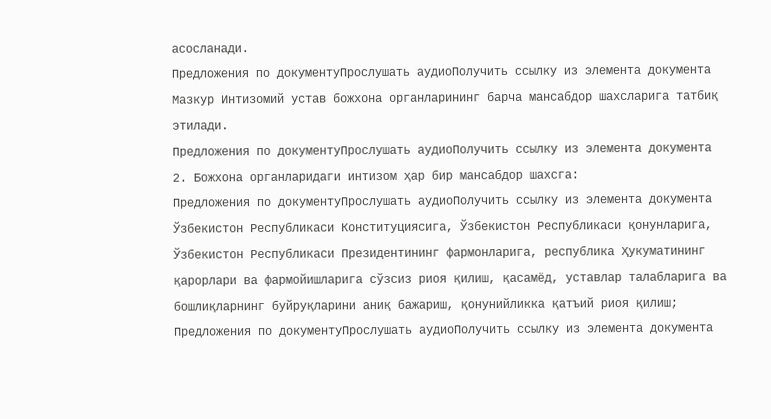асосланади.
Предложения по документуПрослушать аудиоПолучить ссылку из элемента документа
Мазкур Интизомий устав божхона органларининг барча мансабдор шахсларига татбиқ этилади.
Предложения по документуПрослушать аудиоПолучить ссылку из элемента документа
2. Божхона органларидаги интизом ҳар бир мансабдор шахсга:
Предложения по документуПрослушать аудиоПолучить ссылку из элемента документа
Ўзбекистон Республикаси Конституциясига, Ўзбекистон Республикаси қонунларига, Ўзбекистон Республикаси Президентининг фармонларига, республика Ҳукуматининг қарорлари ва фармойишларига сўзсиз риоя қилиш, қасамёд, уставлар талабларига ва бошлиқларнинг буйруқларини аниқ бажариш, қонунийликка қатъий риоя қилиш;
Предложения по документуПрослушать аудиоПолучить ссылку из элемента документа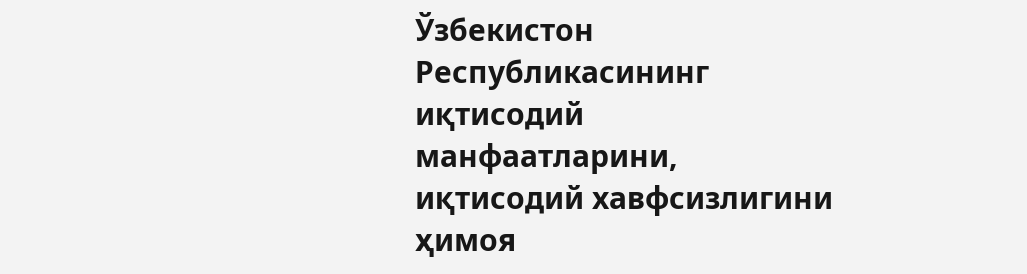Ўзбекистон Республикасининг иқтисодий манфаатларини, иқтисодий хавфсизлигини ҳимоя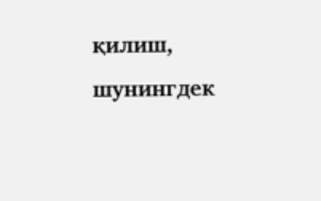қилиш, шунингдек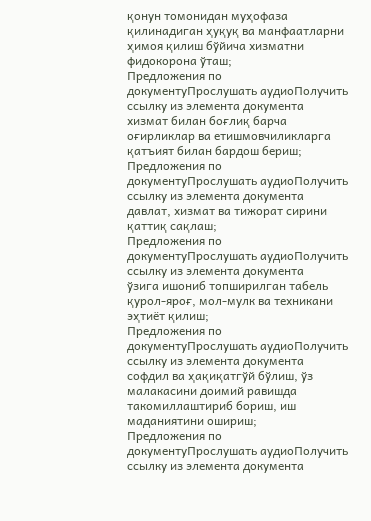қонун томонидан муҳофаза қилинадиган ҳуқуқ ва манфаатларни ҳимоя қилиш бўйича хизматни фидокорона ўташ;
Предложения по документуПрослушать аудиоПолучить ссылку из элемента документа
хизмат билан боғлиқ барча оғирликлар ва етишмовчиликларга қатъият билан бардош бериш;
Предложения по документуПрослушать аудиоПолучить ссылку из элемента документа
давлат, хизмат ва тижорат сирини қаттиқ сақлаш;
Предложения по документуПрослушать аудиоПолучить ссылку из элемента документа
ўзига ишониб топширилган табель қурол-яроғ, мол-мулк ва техникани эҳтиёт қилиш;
Предложения по документуПрослушать аудиоПолучить ссылку из элемента документа
софдил ва ҳақиқатгўй бўлиш, ўз малакасини доимий равишда такомиллаштириб бориш, иш маданиятини ошириш;
Предложения по документуПрослушать аудиоПолучить ссылку из элемента документа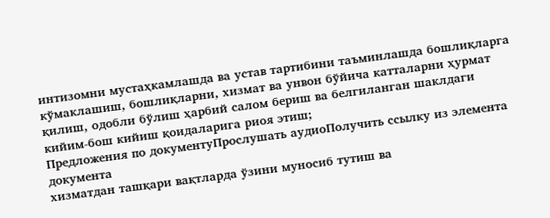интизомни мустаҳкамлашда ва устав тартибини таъминлашда бошлиқларга кўмаклашиш, бошлиқларни, хизмат ва унвон бўйича катталарни ҳурмат қилиш, одобли бўлиш ҳарбий салом бериш ва белгиланган шаклдаги кийим-бош кийиш қоидаларига риоя этиш;
Предложения по документуПрослушать аудиоПолучить ссылку из элемента документа
хизматдан ташқари вақтларда ўзини муносиб тутиш ва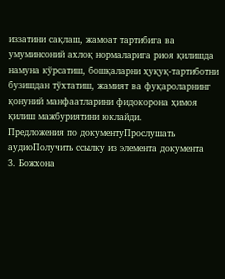иззатини сақлаш, жамоат тартибига ва умуминсоний ахлоқ нормаларига риоя қилишда намуна кўрсатиш, бошқаларни ҳуқуқ-тартиботни бузишдан тўхтатиш, жамият ва фуқароларнинг қонуний манфаатларини фидокорона ҳимоя қилиш мажбуриятини юклайди.
Предложения по документуПрослушать аудиоПолучить ссылку из элемента документа
3. Божхона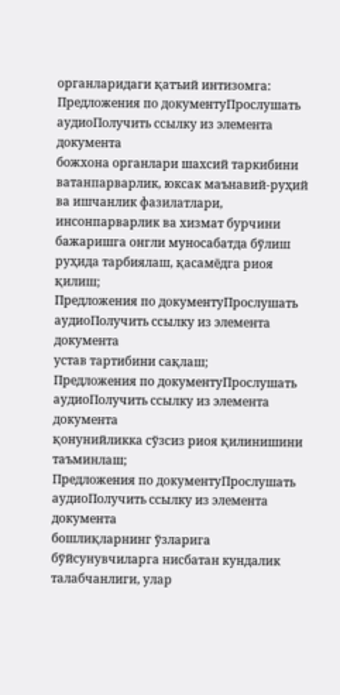органларидаги қатъий интизомга:
Предложения по документуПрослушать аудиоПолучить ссылку из элемента документа
божхона органлари шахсий таркибини ватанпарварлик, юксак маънавий-руҳий ва ишчанлик фазилатлари, инсонпарварлик ва хизмат бурчини бажаришга онгли муносабатда бўлиш руҳида тарбиялаш, қасамёдга риоя қилиш;
Предложения по документуПрослушать аудиоПолучить ссылку из элемента документа
устав тартибини сақлаш;
Предложения по документуПрослушать аудиоПолучить ссылку из элемента документа
қонунийликка сўзсиз риоя қилинишини таъминлаш;
Предложения по документуПрослушать аудиоПолучить ссылку из элемента документа
бошлиқларнинг ўзларига бўйсунувчиларга нисбатан кундалик талабчанлиги, улар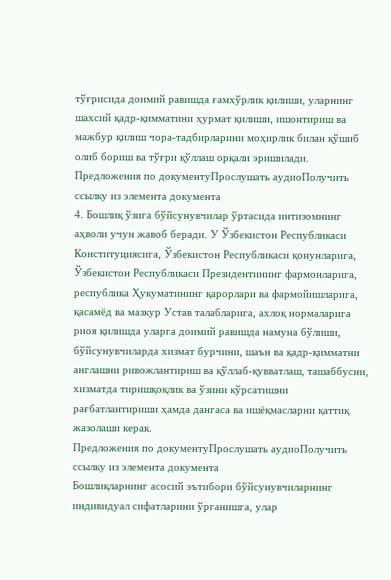тўғрисида доимий равишда ғамхўрлик қилиши, уларнинг шахсий қадр-қимматини ҳурмат қилиши, ишонтириш ва мажбур қилиш чора-тадбирларини моҳирлик билан қўшиб олиб бориш ва тўғри қўллаш орқали эришилади.
Предложения по документуПрослушать аудиоПолучить ссылку из элемента документа
4. Бошлиқ ўзига бўйсунувчилар ўртасида интизомнинг аҳволи учун жавоб беради. У Ўзбекистон Республикаси Конституциясига, Ўзбекистон Республикаси қонунларига, Ўзбекистон Республикаси Президентининг фармонларига, республика Ҳукуматининг қарорлари ва фармойишларига, қасамёд ва мазкур Устав талабларига, ахлоқ нормаларига риоя қилишда уларга доимий равишда намуна бўлиши, бўйсунувчиларда хизмат бурчини, шаън ва қадр-қимматни англашни ривожлантириш ва қўллаб-қувватлаш, ташаббусни, хизматда тиришқоқлик ва ўзини кўрсатишни рағбатлантириши ҳамда дангаса ва ишёқмасларни қаттиқ жазолаши керак.
Предложения по документуПрослушать аудиоПолучить ссылку из элемента документа
Бошлиқларнинг асосий эътибори бўйсунувчиларнинг индивидуал сифатларини ўрганишга, улар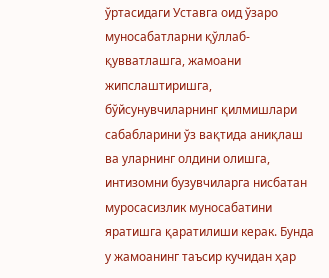ўртасидаги Уставга оид ўзаро муносабатларни қўллаб-қувватлашга, жамоани жипслаштиришга, бўйсунувчиларнинг қилмишлари сабабларини ўз вақтида аниқлаш ва уларнинг олдини олишга, интизомни бузувчиларга нисбатан муросасизлик муносабатини яратишга қаратилиши керак. Бунда у жамоанинг таъсир кучидан ҳар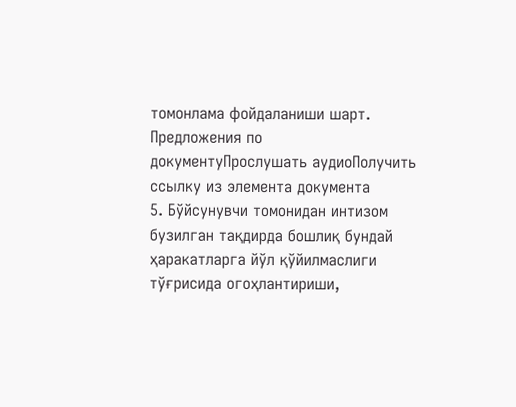томонлама фойдаланиши шарт.
Предложения по документуПрослушать аудиоПолучить ссылку из элемента документа
5. Бўйсунувчи томонидан интизом бузилган тақдирда бошлиқ бундай ҳаракатларга йўл қўйилмаслиги тўғрисида огоҳлантириши,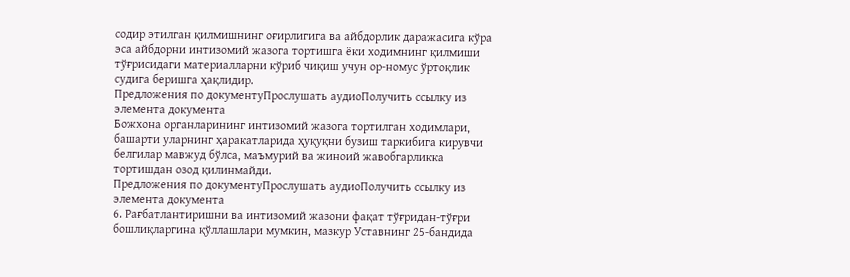содир этилган қилмишнинг оғирлигига ва айбдорлик даражасига кўра эса айбдорни интизомий жазога тортишга ёки ходимнинг қилмиши тўғрисидаги материалларни кўриб чиқиш учун ор-номус ўртоқлик судига беришга ҳақлидир.
Предложения по документуПрослушать аудиоПолучить ссылку из элемента документа
Божхона органларининг интизомий жазога тортилган ходимлари, башарти уларнинг ҳаракатларида ҳуқуқни бузиш таркибига кирувчи белгилар мавжуд бўлса, маъмурий ва жиноий жавобгарликка тортишдан озод қилинмайди.
Предложения по документуПрослушать аудиоПолучить ссылку из элемента документа
6. Рағбатлантиришни ва интизомий жазони фақат тўғридан-тўғри бошлиқларгина қўллашлари мумкин, мазкур Уставнинг 25-бандида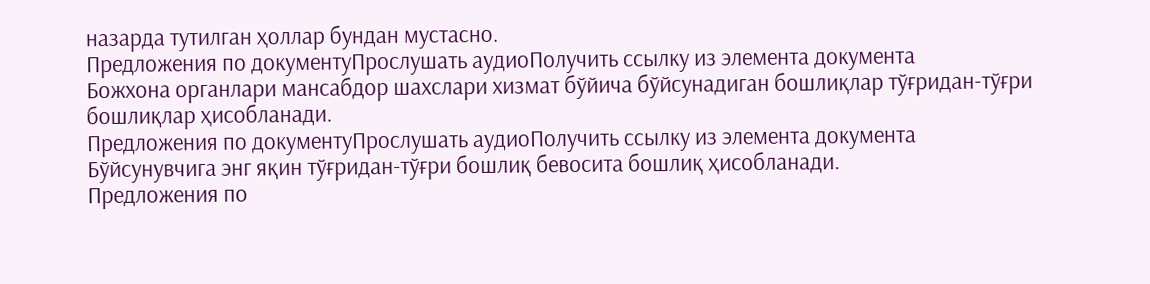назарда тутилган ҳоллар бундан мустасно.
Предложения по документуПрослушать аудиоПолучить ссылку из элемента документа
Божхона органлари мансабдор шахслари хизмат бўйича бўйсунадиган бошлиқлар тўғридан-тўғри бошлиқлар ҳисобланади.
Предложения по документуПрослушать аудиоПолучить ссылку из элемента документа
Бўйсунувчига энг яқин тўғридан-тўғри бошлиқ бевосита бошлиқ ҳисобланади.
Предложения по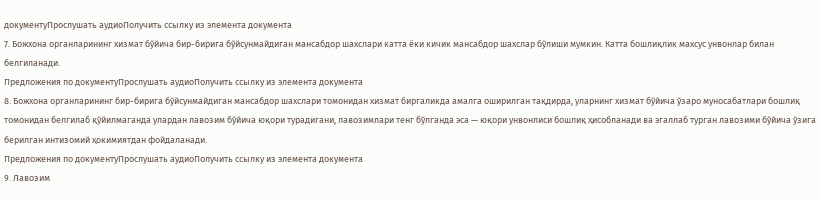документуПрослушать аудиоПолучить ссылку из элемента документа
7. Божхона органларининг хизмат бўйича бир-бирига бўйсунмайдиган мансабдор шахслари катта ёки кичик мансабдор шахслар бўлиши мумкин. Катта бошлиқлик махсус унвонлар билан белгиланади.
Предложения по документуПрослушать аудиоПолучить ссылку из элемента документа
8. Божхона органларининг бир-бирига бўйсунмайдиган мансабдор шахслари томонидан хизмат биргаликда амалга оширилган тақдирда, уларнинг хизмат бўйича ўзаро муносабатлари бошлиқ томонидан белгилаб қўйилмаганда улардан лавозим бўйича юқори турадигани, лавозимлари тенг бўлганда эса — юқори унвонлиси бошлиқ ҳисобланади ва эгаллаб турган лавозими бўйича ўзига берилган интизомий ҳокимиятдан фойдаланади.
Предложения по документуПрослушать аудиоПолучить ссылку из элемента документа
9. Лавозим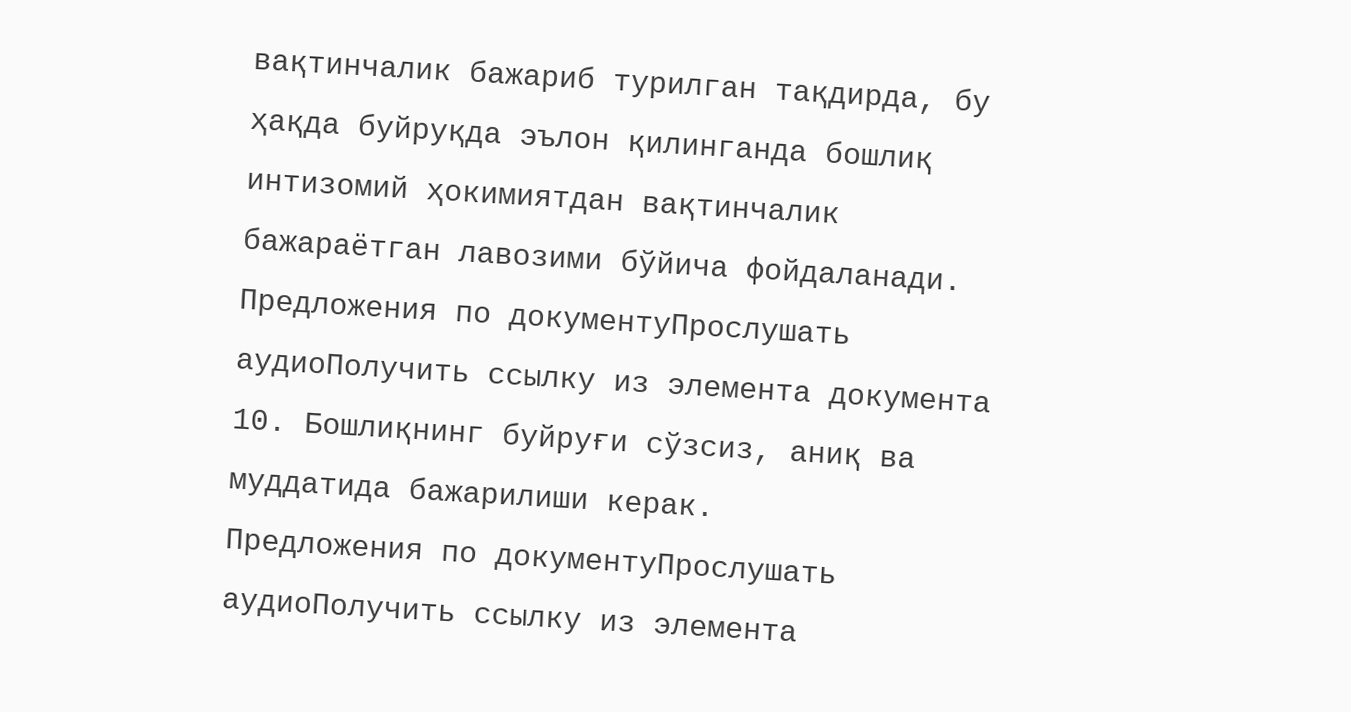вақтинчалик бажариб турилган тақдирда, бу ҳақда буйруқда эълон қилинганда бошлиқ интизомий ҳокимиятдан вақтинчалик бажараётган лавозими бўйича фойдаланади.
Предложения по документуПрослушать аудиоПолучить ссылку из элемента документа
10. Бошлиқнинг буйруғи сўзсиз, аниқ ва муддатида бажарилиши керак.
Предложения по документуПрослушать аудиоПолучить ссылку из элемента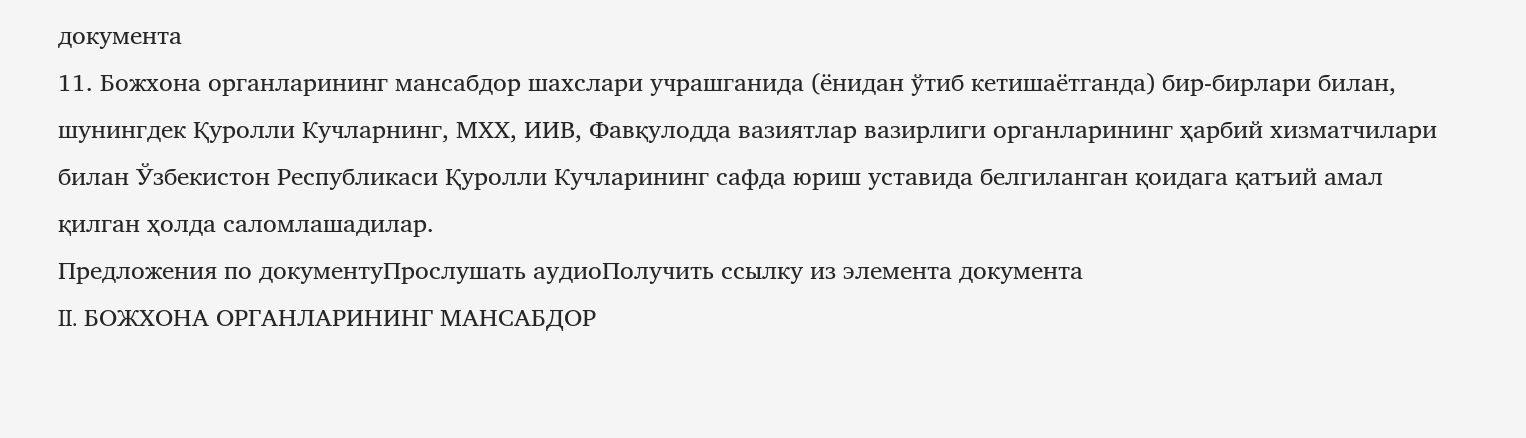документа
11. Божхона органларининг мансабдор шахслари учрашганида (ёнидан ўтиб кетишаётганда) бир-бирлари билан, шунингдек Қуролли Кучларнинг, МХХ, ИИВ, Фавқулодда вазиятлар вазирлиги органларининг ҳарбий хизматчилари билан Ўзбекистон Республикаси Қуролли Кучларининг сафда юриш уставида белгиланган қоидага қатъий амал қилган ҳолда саломлашадилар.
Предложения по документуПрослушать аудиоПолучить ссылку из элемента документа
II. БОЖХОНА ОРГАНЛАРИНИНГ МАНСАБДОР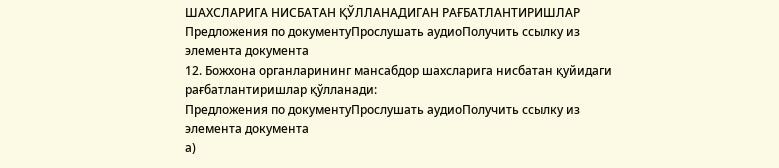ШАХСЛАРИГА НИСБАТАН ҚЎЛЛАНАДИГАН РАҒБАТЛАНТИРИШЛАР
Предложения по документуПрослушать аудиоПолучить ссылку из элемента документа
12. Божхона органларининг мансабдор шахсларига нисбатан қуйидаги рағбатлантиришлар қўлланади:
Предложения по документуПрослушать аудиоПолучить ссылку из элемента документа
а)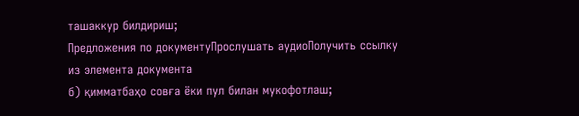ташаккур билдириш;
Предложения по документуПрослушать аудиоПолучить ссылку из элемента документа
б) қимматбаҳо совға ёки пул билан мукофотлаш;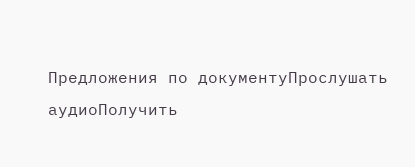Предложения по документуПрослушать аудиоПолучить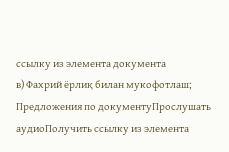ссылку из элемента документа
в) Фахрий ёрлиқ билан мукофотлаш;
Предложения по документуПрослушать аудиоПолучить ссылку из элемента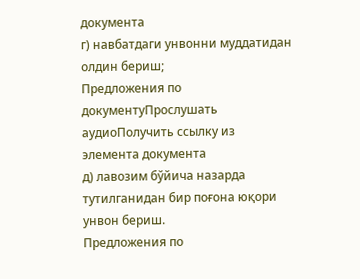документа
г) навбатдаги унвонни муддатидан олдин бериш;
Предложения по документуПрослушать аудиоПолучить ссылку из элемента документа
д) лавозим бўйича назарда тутилганидан бир поғона юқори унвон бериш.
Предложения по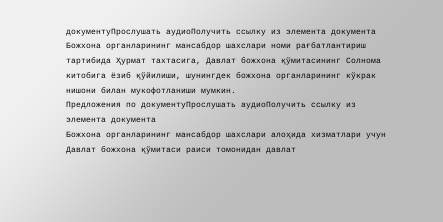документуПрослушать аудиоПолучить ссылку из элемента документа
Божхона органларининг мансабдор шахслари номи рағбатлантириш тартибида Ҳурмат тахтасига, Давлат божхона қўмитасининг Солнома китобига ёзиб қўйилиши, шунингдек божхона органларининг кўкрак нишони билан мукофотланиши мумкин.
Предложения по документуПрослушать аудиоПолучить ссылку из элемента документа
Божхона органларининг мансабдор шахслари алоҳида хизматлари учун Давлат божхона қўмитаси раиси томонидан давлат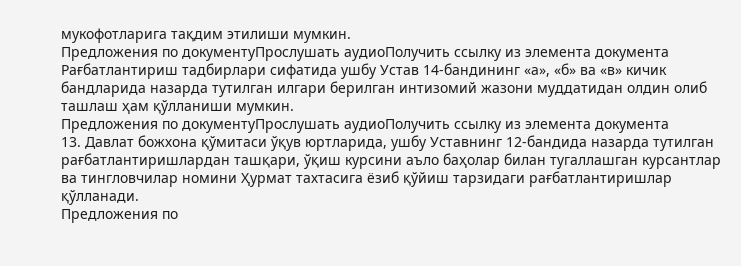мукофотларига тақдим этилиши мумкин.
Предложения по документуПрослушать аудиоПолучить ссылку из элемента документа
Рағбатлантириш тадбирлари сифатида ушбу Устав 14-бандининг «а», «б» ва «в» кичик бандларида назарда тутилган илгари берилган интизомий жазони муддатидан олдин олиб ташлаш ҳам қўлланиши мумкин.
Предложения по документуПрослушать аудиоПолучить ссылку из элемента документа
13. Давлат божхона қўмитаси ўқув юртларида, ушбу Уставнинг 12-бандида назарда тутилган рағбатлантиришлардан ташқари, ўқиш курсини аъло баҳолар билан тугаллашган курсантлар ва тингловчилар номини Ҳурмат тахтасига ёзиб қўйиш тарзидаги рағбатлантиришлар қўлланади.
Предложения по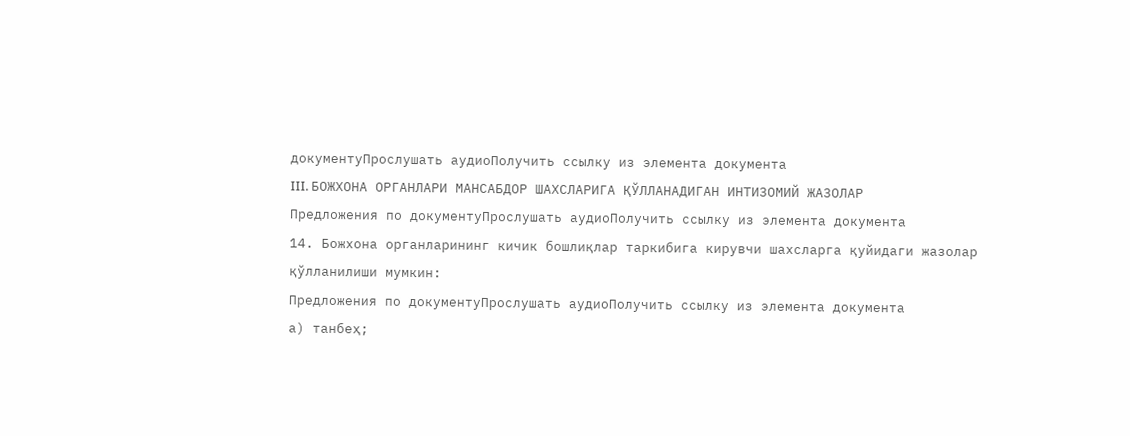документуПрослушать аудиоПолучить ссылку из элемента документа
III. БОЖХОНА ОРГАНЛАРИ МАНСАБДОР ШАХСЛАРИГА ҚЎЛЛАНАДИГАН ИНТИЗОМИЙ ЖАЗОЛАР
Предложения по документуПрослушать аудиоПолучить ссылку из элемента документа
14. Божхона органларининг кичик бошлиқлар таркибига кирувчи шахсларга қуйидаги жазолар қўлланилиши мумкин:
Предложения по документуПрослушать аудиоПолучить ссылку из элемента документа
а) танбеҳ;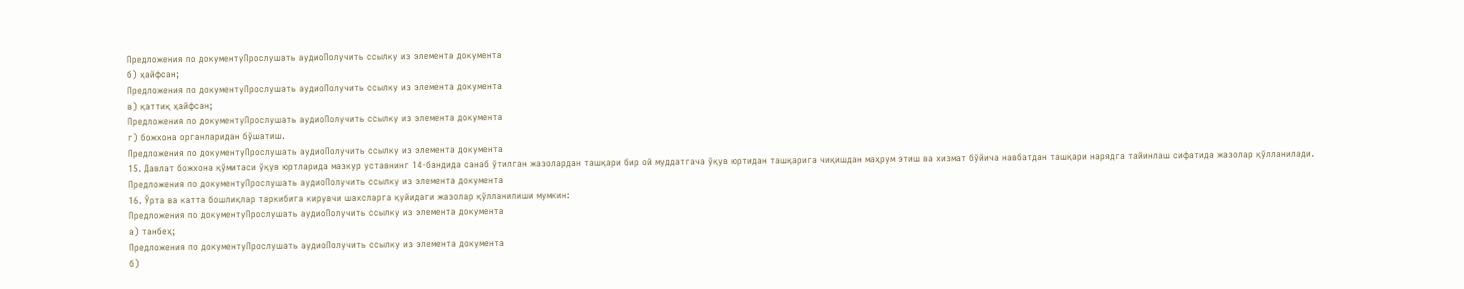Предложения по документуПрослушать аудиоПолучить ссылку из элемента документа
б) ҳайфсан;
Предложения по документуПрослушать аудиоПолучить ссылку из элемента документа
в) қаттиқ ҳайфсан;
Предложения по документуПрослушать аудиоПолучить ссылку из элемента документа
г) божхона органларидан бўшатиш.
Предложения по документуПрослушать аудиоПолучить ссылку из элемента документа
15. Давлат божхона қўмитаси ўқув юртларида мазкур уставнинг 14-бандида санаб ўтилган жазолардан ташқари бир ой муддатгача ўқув юртидан ташқарига чиқишдан маҳрум этиш ва хизмат бўйича навбатдан ташқари нарядга тайинлаш сифатида жазолар қўлланилади.
Предложения по документуПрослушать аудиоПолучить ссылку из элемента документа
16. Ўрта ва катта бошлиқлар таркибига кирувчи шахсларга қуйидаги жазолар қўлланилиши мумкин:
Предложения по документуПрослушать аудиоПолучить ссылку из элемента документа
а) танбеҳ;
Предложения по документуПрослушать аудиоПолучить ссылку из элемента документа
б)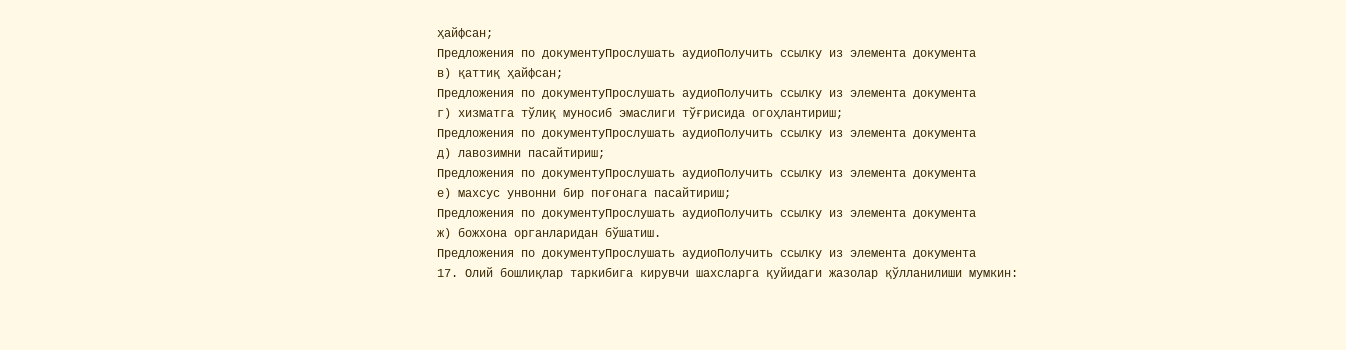ҳайфсан;
Предложения по документуПрослушать аудиоПолучить ссылку из элемента документа
в) қаттиқ ҳайфсан;
Предложения по документуПрослушать аудиоПолучить ссылку из элемента документа
г) хизматга тўлиқ муносиб эмаслиги тўғрисида огоҳлантириш;
Предложения по документуПрослушать аудиоПолучить ссылку из элемента документа
д) лавозимни пасайтириш;
Предложения по документуПрослушать аудиоПолучить ссылку из элемента документа
е) махсус унвонни бир поғонага пасайтириш;
Предложения по документуПрослушать аудиоПолучить ссылку из элемента документа
ж) божхона органларидан бўшатиш.
Предложения по документуПрослушать аудиоПолучить ссылку из элемента документа
17. Олий бошлиқлар таркибига кирувчи шахсларга қуйидаги жазолар қўлланилиши мумкин: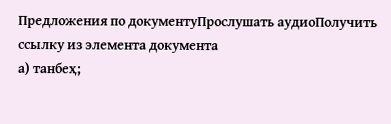Предложения по документуПрослушать аудиоПолучить ссылку из элемента документа
а) танбеҳ;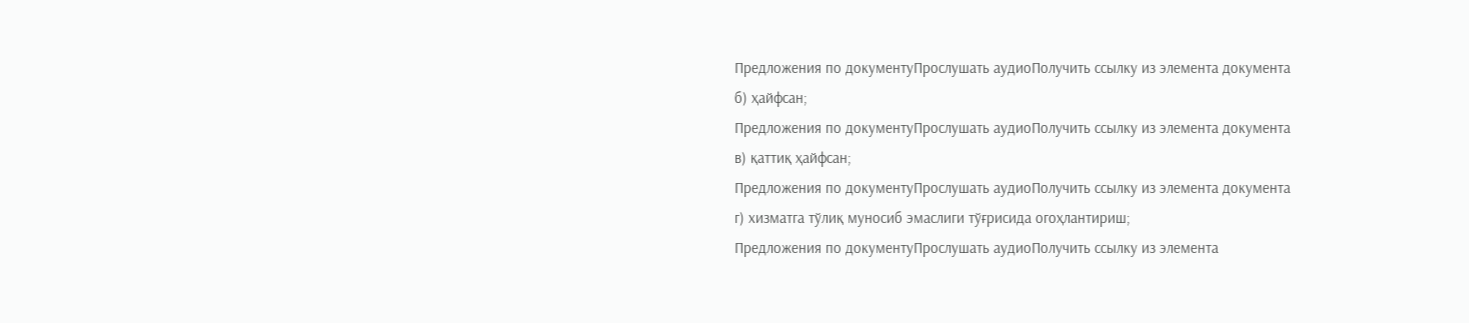Предложения по документуПрослушать аудиоПолучить ссылку из элемента документа
б) ҳайфсан;
Предложения по документуПрослушать аудиоПолучить ссылку из элемента документа
в) қаттиқ ҳайфсан;
Предложения по документуПрослушать аудиоПолучить ссылку из элемента документа
г) хизматга тўлиқ муносиб эмаслиги тўғрисида огоҳлантириш;
Предложения по документуПрослушать аудиоПолучить ссылку из элемента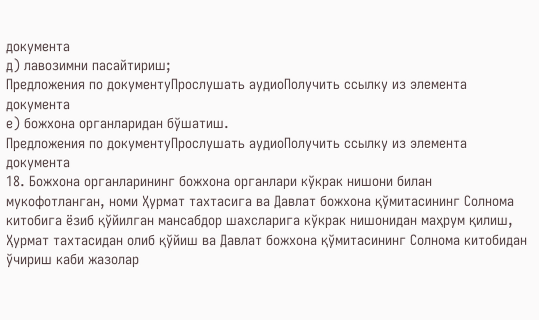документа
д) лавозимни пасайтириш;
Предложения по документуПрослушать аудиоПолучить ссылку из элемента документа
е) божхона органларидан бўшатиш.
Предложения по документуПрослушать аудиоПолучить ссылку из элемента документа
18. Божхона органларининг божхона органлари кўкрак нишони билан мукофотланган, номи Ҳурмат тахтасига ва Давлат божхона қўмитасининг Солнома китобига ёзиб қўйилган мансабдор шахсларига кўкрак нишонидан маҳрум қилиш, Ҳурмат тахтасидан олиб қўйиш ва Давлат божхона қўмитасининг Солнома китобидан ўчириш каби жазолар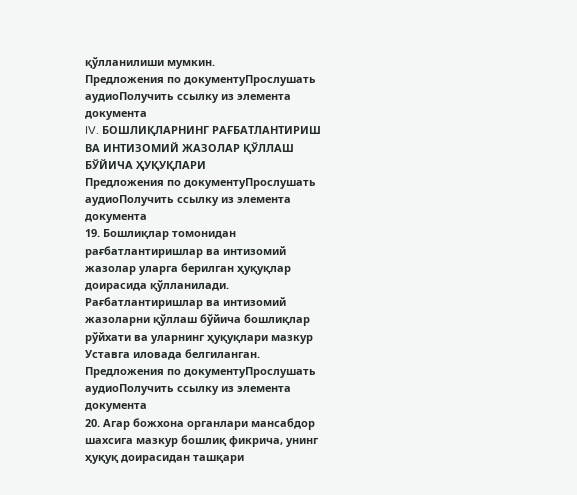қўлланилиши мумкин.
Предложения по документуПрослушать аудиоПолучить ссылку из элемента документа
IV. БОШЛИҚЛАРНИНГ РАҒБАТЛАНТИРИШ ВА ИНТИЗОМИЙ ЖАЗОЛАР ҚЎЛЛАШ БЎЙИЧА ҲУҚУҚЛАРИ
Предложения по документуПрослушать аудиоПолучить ссылку из элемента документа
19. Бошлиқлар томонидан рағбатлантиришлар ва интизомий жазолар уларга берилган ҳуқуқлар доирасида қўлланилади. Рағбатлантиришлар ва интизомий жазоларни қўллаш бўйича бошлиқлар рўйхати ва уларнинг ҳуқуқлари мазкур Уставга иловада белгиланган.
Предложения по документуПрослушать аудиоПолучить ссылку из элемента документа
20. Агар божхона органлари мансабдор шахсига мазкур бошлиқ фикрича, унинг ҳуқуқ доирасидан ташқари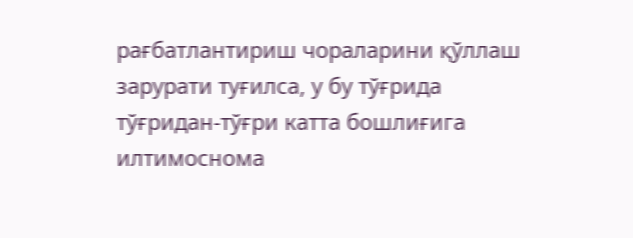рағбатлантириш чораларини қўллаш зарурати туғилса, у бу тўғрида тўғридан-тўғри катта бошлиғига илтимоснома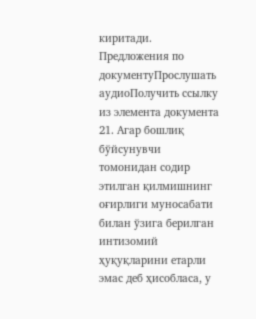киритади.
Предложения по документуПрослушать аудиоПолучить ссылку из элемента документа
21. Агар бошлиқ бўйсунувчи томонидан содир этилган қилмишнинг оғирлиги муносабати билан ўзига берилган интизомий ҳуқуқларини етарли эмас деб ҳисобласа, у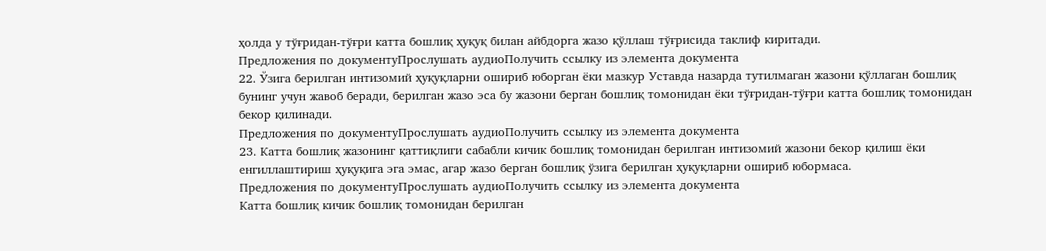ҳолда у тўғридан-тўғри катта бошлиқ ҳуқуқ билан айбдорга жазо қўллаш тўғрисида таклиф киритади.
Предложения по документуПрослушать аудиоПолучить ссылку из элемента документа
22. Ўзига берилган интизомий ҳуқуқларни ошириб юборган ёки мазкур Уставда назарда тутилмаган жазони қўллаган бошлиқ бунинг учун жавоб беради, берилган жазо эса бу жазони берган бошлиқ томонидан ёки тўғридан-тўғри катта бошлиқ томонидан бекор қилинади.
Предложения по документуПрослушать аудиоПолучить ссылку из элемента документа
23. Катта бошлиқ жазонинг қаттиқлиги сабабли кичик бошлиқ томонидан берилган интизомий жазони бекор қилиш ёки енгиллаштириш ҳуқуқига эга эмас, агар жазо берган бошлиқ ўзига берилган ҳуқуқларни ошириб юбормаса.
Предложения по документуПрослушать аудиоПолучить ссылку из элемента документа
Катта бошлиқ кичик бошлиқ томонидан берилган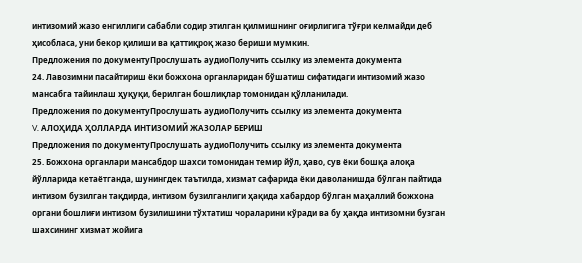интизомий жазо енгиллиги сабабли содир этилган қилмишнинг оғирлигига тўғри келмайди деб ҳисобласа, уни бекор қилиши ва қаттиқроқ жазо бериши мумкин.
Предложения по документуПрослушать аудиоПолучить ссылку из элемента документа
24. Лавозимни пасайтириш ёки божхона органларидан бўшатиш сифатидаги интизомий жазо мансабга тайинлаш ҳуқуқи, берилган бошлиқлар томонидан қўлланилади.
Предложения по документуПрослушать аудиоПолучить ссылку из элемента документа
V. АЛОҲИДА ҲОЛЛАРДА ИНТИЗОМИЙ ЖАЗОЛАР БЕРИШ
Предложения по документуПрослушать аудиоПолучить ссылку из элемента документа
25. Божхона органлари мансабдор шахси томонидан темир йўл, ҳаво, сув ёки бошқа алоқа йўлларида кетаётганда, шунингдек таътилда, хизмат сафарида ёки даволанишда бўлган пайтида интизом бузилган тақдирда, интизом бузилганлиги ҳақида хабардор бўлган маҳаллий божхона органи бошлиғи интизом бузилишини тўхтатиш чораларини кўради ва бу ҳақда интизомни бузган шахсининг хизмат жойига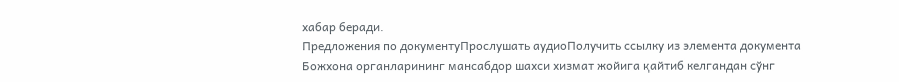хабар беради.
Предложения по документуПрослушать аудиоПолучить ссылку из элемента документа
Божхона органларининг мансабдор шахси хизмат жойига қайтиб келгандан сўнг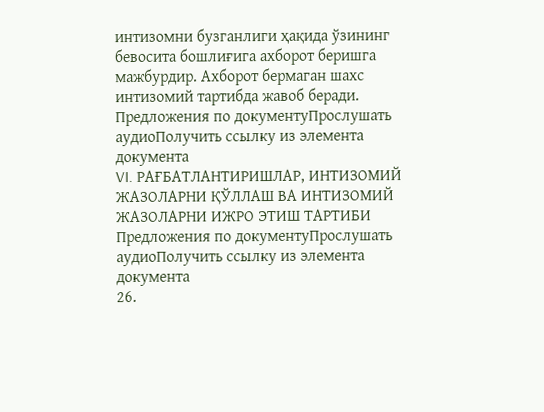интизомни бузганлиги ҳақида ўзининг бевосита бошлиғига ахборот беришга мажбурдир. Ахборот бермаган шахс интизомий тартибда жавоб беради.
Предложения по документуПрослушать аудиоПолучить ссылку из элемента документа
VI. РАҒБАТЛАНТИРИШЛАР, ИНТИЗОМИЙ ЖАЗОЛАРНИ ҚЎЛЛАШ ВА ИНТИЗОМИЙ ЖАЗОЛАРНИ ИЖРО ЭТИШ ТАРТИБИ
Предложения по документуПрослушать аудиоПолучить ссылку из элемента документа
26.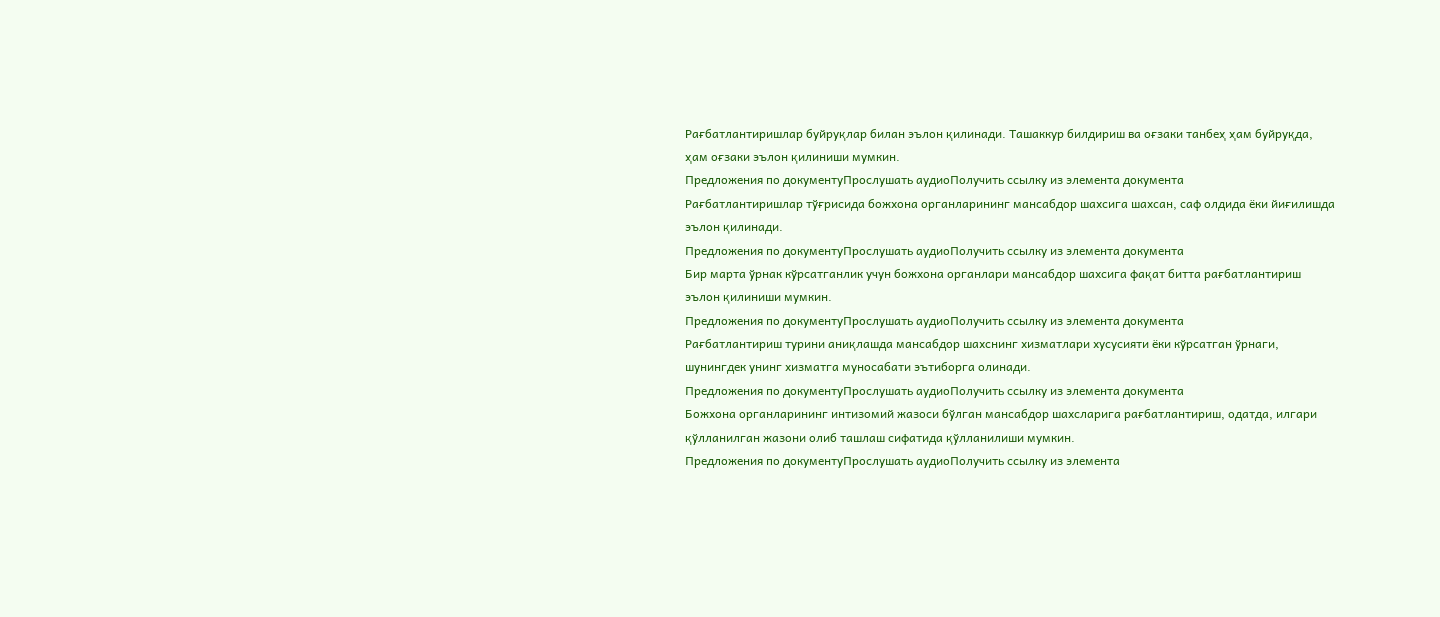Рағбатлантиришлар буйруқлар билан эълон қилинади. Ташаккур билдириш ва оғзаки танбеҳ ҳам буйруқда, ҳам оғзаки эълон қилиниши мумкин.
Предложения по документуПрослушать аудиоПолучить ссылку из элемента документа
Рағбатлантиришлар тўғрисида божхона органларининг мансабдор шахсига шахсан, саф олдида ёки йиғилишда эълон қилинади.
Предложения по документуПрослушать аудиоПолучить ссылку из элемента документа
Бир марта ўрнак кўрсатганлик учун божхона органлари мансабдор шахсига фақат битта рағбатлантириш эълон қилиниши мумкин.
Предложения по документуПрослушать аудиоПолучить ссылку из элемента документа
Рағбатлантириш турини аниқлашда мансабдор шахснинг хизматлари хусусияти ёки кўрсатган ўрнаги, шунингдек унинг хизматга муносабати эътиборга олинади.
Предложения по документуПрослушать аудиоПолучить ссылку из элемента документа
Божхона органларининг интизомий жазоси бўлган мансабдор шахсларига рағбатлантириш, одатда, илгари қўлланилган жазони олиб ташлаш сифатида қўлланилиши мумкин.
Предложения по документуПрослушать аудиоПолучить ссылку из элемента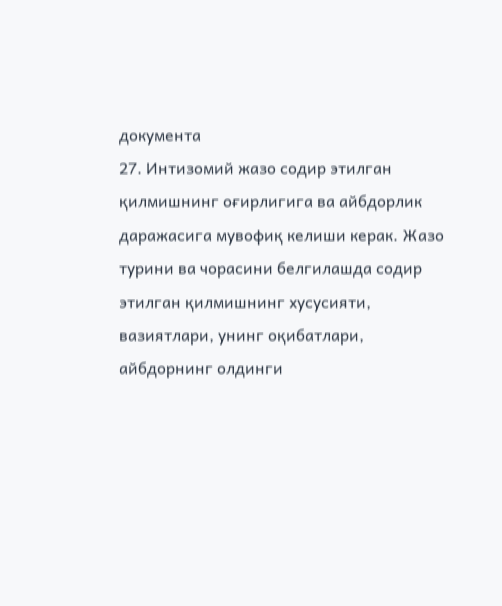документа
27. Интизомий жазо содир этилган қилмишнинг оғирлигига ва айбдорлик даражасига мувофиқ келиши керак. Жазо турини ва чорасини белгилашда содир этилган қилмишнинг хусусияти, вазиятлари, унинг оқибатлари, айбдорнинг олдинги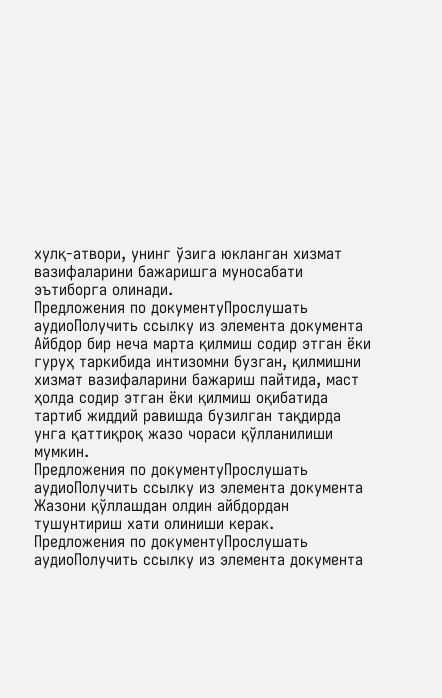хулқ-атвори, унинг ўзига юкланган хизмат вазифаларини бажаришга муносабати эътиборга олинади.
Предложения по документуПрослушать аудиоПолучить ссылку из элемента документа
Айбдор бир неча марта қилмиш содир этган ёки гуруҳ таркибида интизомни бузган, қилмишни хизмат вазифаларини бажариш пайтида, маст ҳолда содир этган ёки қилмиш оқибатида тартиб жиддий равишда бузилган тақдирда унга қаттиқроқ жазо чораси қўлланилиши мумкин.
Предложения по документуПрослушать аудиоПолучить ссылку из элемента документа
Жазони қўллашдан олдин айбдордан тушунтириш хати олиниши керак.
Предложения по документуПрослушать аудиоПолучить ссылку из элемента документа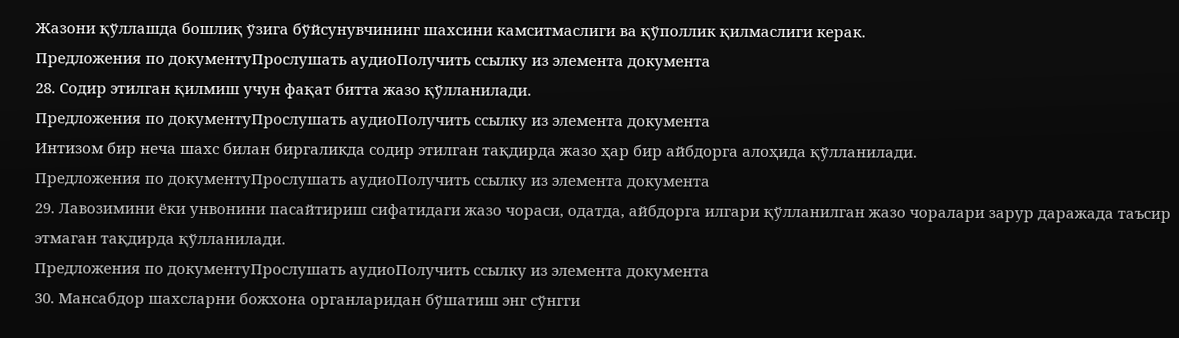Жазони қўллашда бошлиқ ўзига бўйсунувчининг шахсини камситмаслиги ва қўполлик қилмаслиги керак.
Предложения по документуПрослушать аудиоПолучить ссылку из элемента документа
28. Содир этилган қилмиш учун фақат битта жазо қўлланилади.
Предложения по документуПрослушать аудиоПолучить ссылку из элемента документа
Интизом бир неча шахс билан биргаликда содир этилган тақдирда жазо ҳар бир айбдорга алоҳида қўлланилади.
Предложения по документуПрослушать аудиоПолучить ссылку из элемента документа
29. Лавозимини ёки унвонини пасайтириш сифатидаги жазо чораси, одатда, айбдорга илгари қўлланилган жазо чоралари зарур даражада таъсир этмаган тақдирда қўлланилади.
Предложения по документуПрослушать аудиоПолучить ссылку из элемента документа
30. Мансабдор шахсларни божхона органларидан бўшатиш энг сўнгги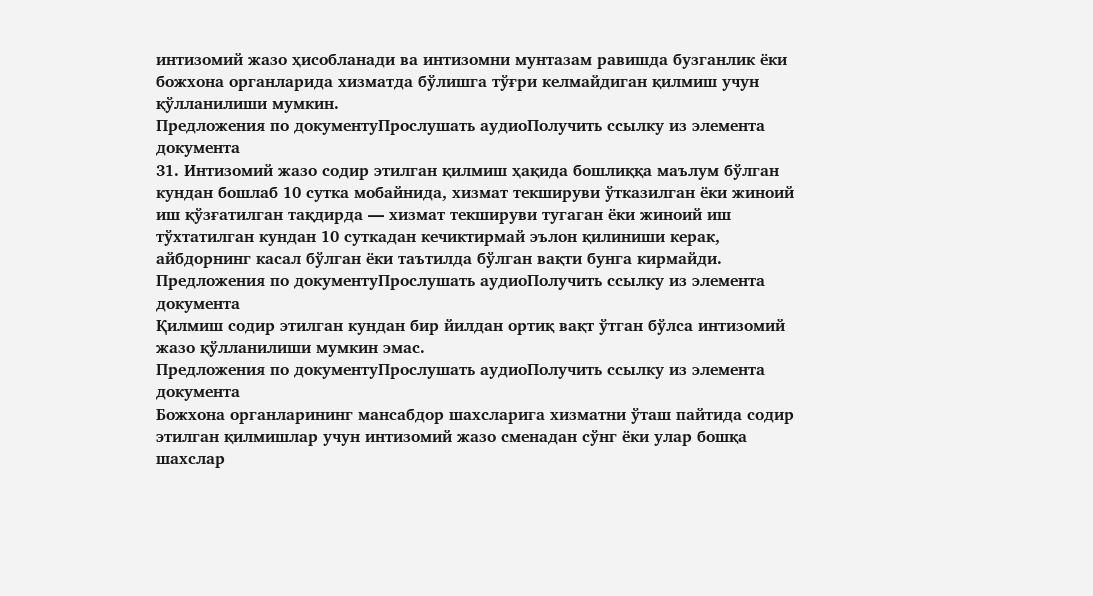интизомий жазо ҳисобланади ва интизомни мунтазам равишда бузганлик ёки божхона органларида хизматда бўлишга тўғри келмайдиган қилмиш учун қўлланилиши мумкин.
Предложения по документуПрослушать аудиоПолучить ссылку из элемента документа
31. Интизомий жазо содир этилган қилмиш ҳақида бошлиққа маълум бўлган кундан бошлаб 10 сутка мобайнида, хизмат текшируви ўтказилган ёки жиноий иш қўзғатилган тақдирда — хизмат текшируви тугаган ёки жиноий иш тўхтатилган кундан 10 суткадан кечиктирмай эълон қилиниши керак, айбдорнинг касал бўлган ёки таътилда бўлган вақти бунга кирмайди.
Предложения по документуПрослушать аудиоПолучить ссылку из элемента документа
Қилмиш содир этилган кундан бир йилдан ортиқ вақт ўтган бўлса интизомий жазо қўлланилиши мумкин эмас.
Предложения по документуПрослушать аудиоПолучить ссылку из элемента документа
Божхона органларининг мансабдор шахсларига хизматни ўташ пайтида содир этилган қилмишлар учун интизомий жазо сменадан сўнг ёки улар бошқа шахслар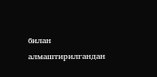билан алмаштирилгандан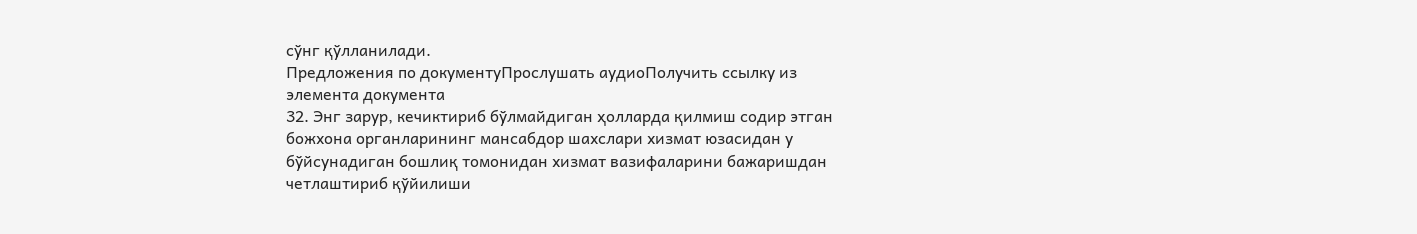сўнг қўлланилади.
Предложения по документуПрослушать аудиоПолучить ссылку из элемента документа
32. Энг зарур, кечиктириб бўлмайдиган ҳолларда қилмиш содир этган божхона органларининг мансабдор шахслари хизмат юзасидан у бўйсунадиган бошлиқ томонидан хизмат вазифаларини бажаришдан четлаштириб қўйилиши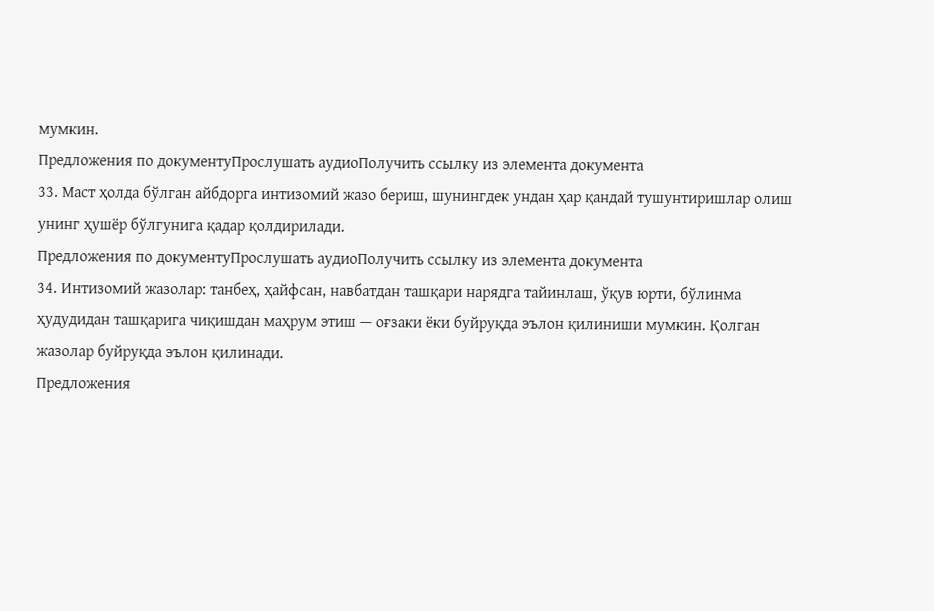мумкин.
Предложения по документуПрослушать аудиоПолучить ссылку из элемента документа
33. Маст ҳолда бўлган айбдорга интизомий жазо бериш, шунингдек ундан ҳар қандай тушунтиришлар олиш унинг ҳушёр бўлгунига қадар қолдирилади.
Предложения по документуПрослушать аудиоПолучить ссылку из элемента документа
34. Интизомий жазолар: танбеҳ, ҳайфсан, навбатдан ташқари нарядга тайинлаш, ўқув юрти, бўлинма ҳудудидан ташқарига чиқишдан маҳрум этиш — оғзаки ёки буйруқда эълон қилиниши мумкин. Қолган жазолар буйруқда эълон қилинади.
Предложения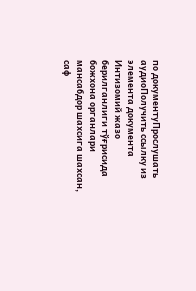по документуПрослушать аудиоПолучить ссылку из элемента документа
Интизомий жазо берилганлиги тўғрисида божхона органлари мансабдор шахсига шахсан, саф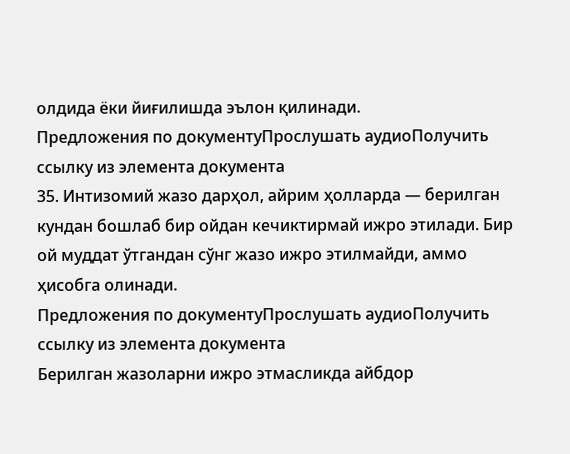олдида ёки йиғилишда эълон қилинади.
Предложения по документуПрослушать аудиоПолучить ссылку из элемента документа
35. Интизомий жазо дарҳол, айрим ҳолларда — берилган кундан бошлаб бир ойдан кечиктирмай ижро этилади. Бир ой муддат ўтгандан сўнг жазо ижро этилмайди, аммо ҳисобга олинади.
Предложения по документуПрослушать аудиоПолучить ссылку из элемента документа
Берилган жазоларни ижро этмасликда айбдор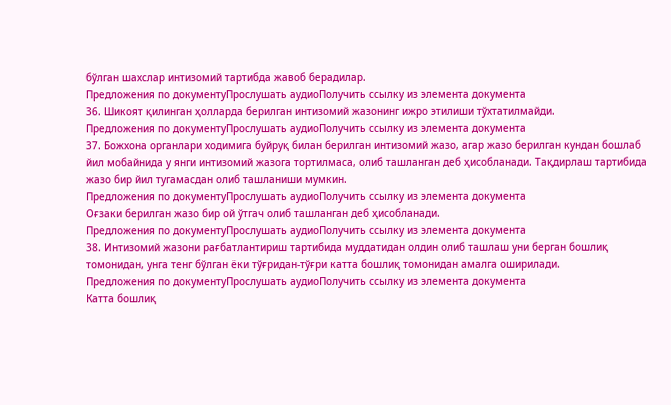бўлган шахслар интизомий тартибда жавоб берадилар.
Предложения по документуПрослушать аудиоПолучить ссылку из элемента документа
36. Шикоят қилинган ҳолларда берилган интизомий жазонинг ижро этилиши тўхтатилмайди.
Предложения по документуПрослушать аудиоПолучить ссылку из элемента документа
37. Божхона органлари ходимига буйруқ билан берилган интизомий жазо, агар жазо берилган кундан бошлаб йил мобайнида у янги интизомий жазога тортилмаса, олиб ташланган деб ҳисобланади. Тақдирлаш тартибида жазо бир йил тугамасдан олиб ташланиши мумкин.
Предложения по документуПрослушать аудиоПолучить ссылку из элемента документа
Оғзаки берилган жазо бир ой ўтгач олиб ташланган деб ҳисобланади.
Предложения по документуПрослушать аудиоПолучить ссылку из элемента документа
38. Интизомий жазони рағбатлантириш тартибида муддатидан олдин олиб ташлаш уни берган бошлиқ томонидан, унга тенг бўлган ёки тўғридан-тўғри катта бошлиқ томонидан амалга оширилади.
Предложения по документуПрослушать аудиоПолучить ссылку из элемента документа
Катта бошлиқ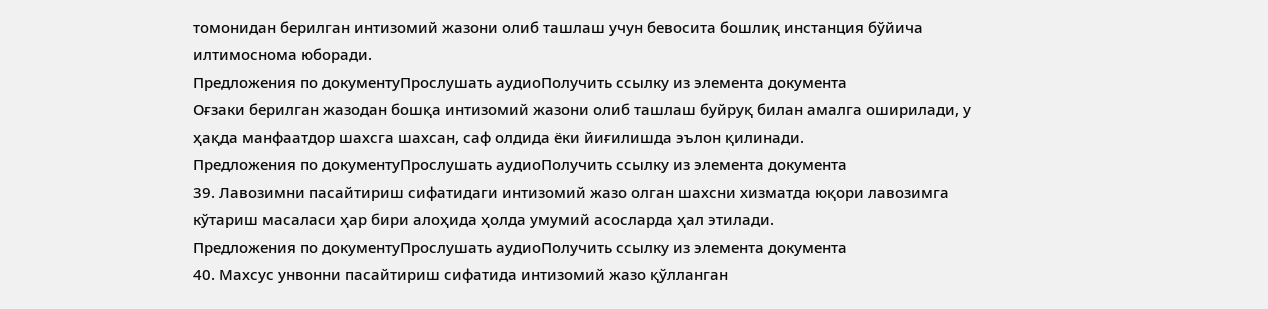томонидан берилган интизомий жазони олиб ташлаш учун бевосита бошлиқ инстанция бўйича илтимоснома юборади.
Предложения по документуПрослушать аудиоПолучить ссылку из элемента документа
Оғзаки берилган жазодан бошқа интизомий жазони олиб ташлаш буйруқ билан амалга оширилади, у ҳақда манфаатдор шахсга шахсан, саф олдида ёки йиғилишда эълон қилинади.
Предложения по документуПрослушать аудиоПолучить ссылку из элемента документа
39. Лавозимни пасайтириш сифатидаги интизомий жазо олган шахсни хизматда юқори лавозимга кўтариш масаласи ҳар бири алоҳида ҳолда умумий асосларда ҳал этилади.
Предложения по документуПрослушать аудиоПолучить ссылку из элемента документа
40. Махсус унвонни пасайтириш сифатида интизомий жазо қўлланган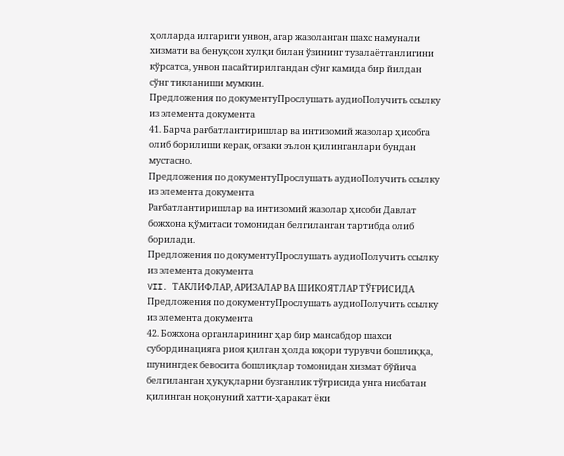ҳолларда илгариги унвон, агар жазоланган шахс намунали хизмати ва бенуқсон хулқи билан ўзининг тузалаётганлигини кўрсатса, унвон пасайтирилгандан сўнг камида бир йилдан сўнг тикланиши мумкин.
Предложения по документуПрослушать аудиоПолучить ссылку из элемента документа
41. Барча рағбатлантиришлар ва интизомий жазолар ҳисобга олиб борилиши керак, оғзаки эълон қилинганлари бундан мустасно.
Предложения по документуПрослушать аудиоПолучить ссылку из элемента документа
Рағбатлантиришлар ва интизомий жазолар ҳисоби Давлат божхона қўмитаси томонидан белгиланган тартибда олиб борилади.
Предложения по документуПрослушать аудиоПолучить ссылку из элемента документа
VII. ТАКЛИФЛАР, АРИЗАЛАР ВА ШИКОЯТЛАР ТЎҒРИСИДА
Предложения по документуПрослушать аудиоПолучить ссылку из элемента документа
42. Божхона органларининг ҳар бир мансабдор шахси субординацияга риоя қилган ҳолда юқори турувчи бошлиққа, шунингдек бевосита бошлиқлар томонидан хизмат бўйича белгиланган ҳуқуқларни бузганлик тўғрисида унга нисбатан қилинган ноқонуний хатти-ҳаракат ёки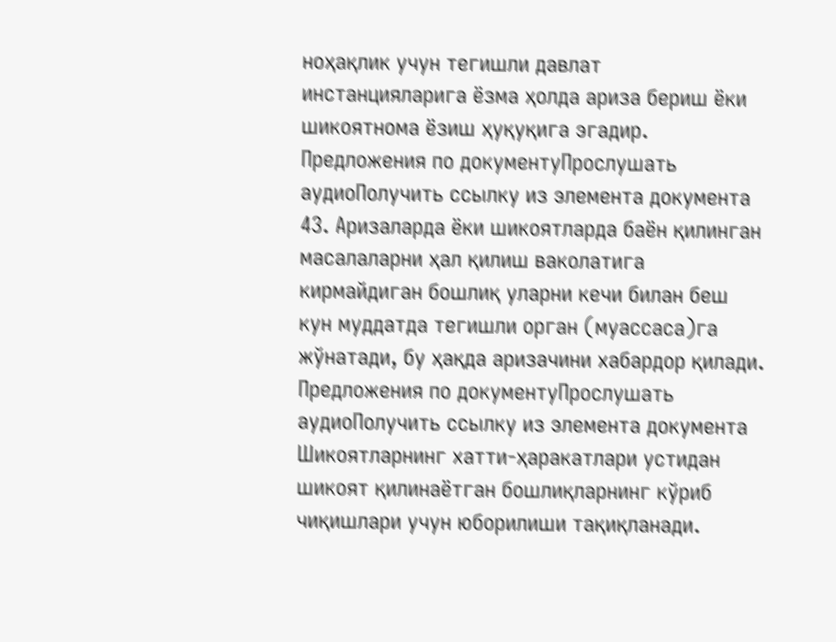ноҳақлик учун тегишли давлат инстанцияларига ёзма ҳолда ариза бериш ёки шикоятнома ёзиш ҳуқуқига эгадир.
Предложения по документуПрослушать аудиоПолучить ссылку из элемента документа
43. Аризаларда ёки шикоятларда баён қилинган масалаларни ҳал қилиш ваколатига кирмайдиган бошлиқ уларни кечи билан беш кун муддатда тегишли орган (муассаса)га жўнатади, бу ҳақда аризачини хабардор қилади.
Предложения по документуПрослушать аудиоПолучить ссылку из элемента документа
Шикоятларнинг хатти-ҳаракатлари устидан шикоят қилинаётган бошлиқларнинг кўриб чиқишлари учун юборилиши тақиқланади.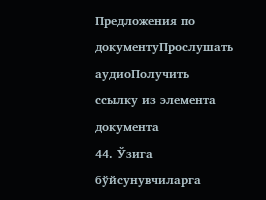Предложения по документуПрослушать аудиоПолучить ссылку из элемента документа
44. Ўзига бўйсунувчиларга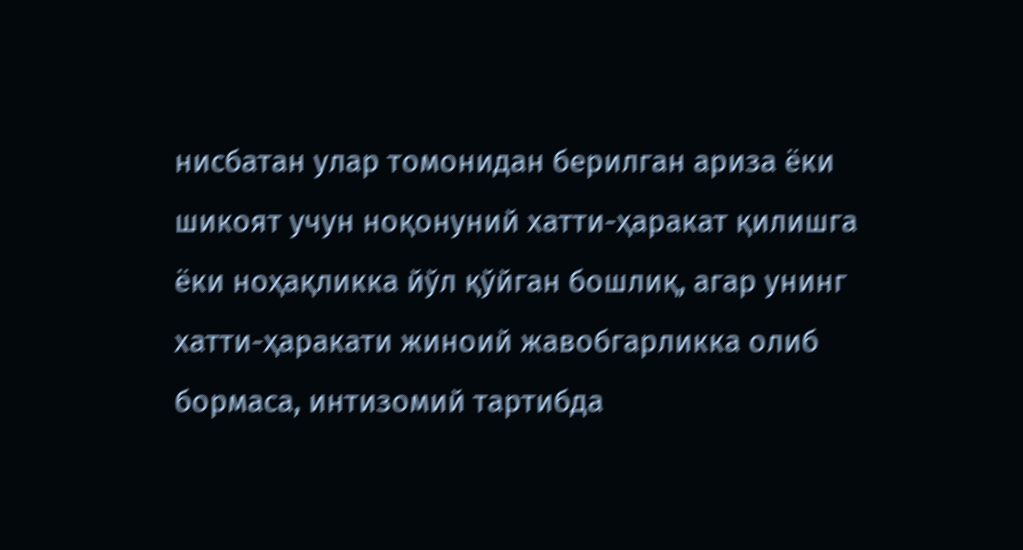нисбатан улар томонидан берилган ариза ёки шикоят учун ноқонуний хатти-ҳаракат қилишга ёки ноҳақликка йўл қўйган бошлиқ, агар унинг хатти-ҳаракати жиноий жавобгарликка олиб бормаса, интизомий тартибда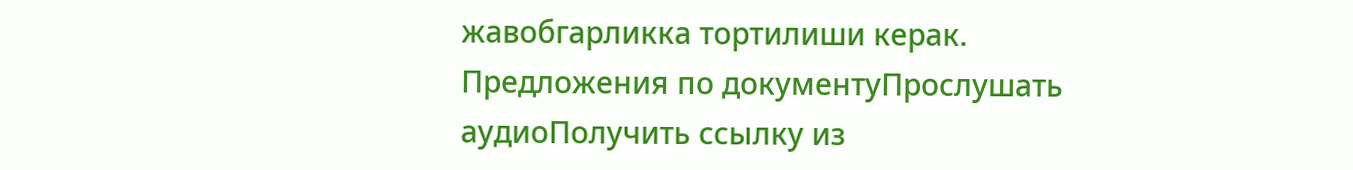жавобгарликка тортилиши керак.
Предложения по документуПрослушать аудиоПолучить ссылку из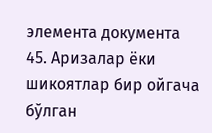элемента документа
45. Аризалар ёки шикоятлар бир ойгача бўлган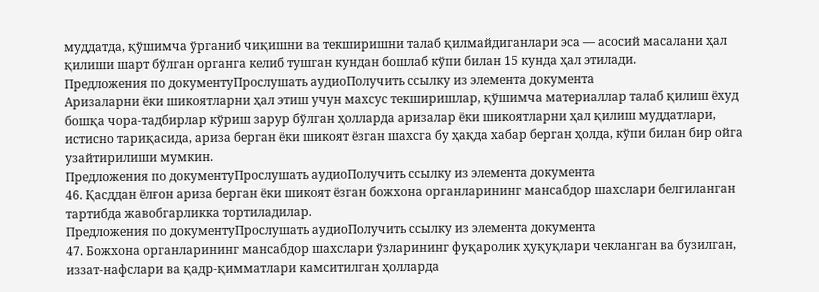муддатда, қўшимча ўрганиб чиқишни ва текширишни талаб қилмайдиганлари эса — асосий масалани ҳал қилиши шарт бўлган органга келиб тушган кундан бошлаб кўпи билан 15 кунда ҳал этилади.
Предложения по документуПрослушать аудиоПолучить ссылку из элемента документа
Аризаларни ёки шикоятларни ҳал этиш учун махсус текширишлар, қўшимча материаллар талаб қилиш ёхуд бошқа чора-тадбирлар кўриш зарур бўлган ҳолларда аризалар ёки шикоятларни ҳал қилиш муддатлари, истисно тариқасида, ариза берган ёки шикоят ёзган шахсга бу ҳақда хабар берган ҳолда, кўпи билан бир ойга узайтирилиши мумкин.
Предложения по документуПрослушать аудиоПолучить ссылку из элемента документа
46. Қасддан ёлғон ариза берган ёки шикоят ёзган божхона органларининг мансабдор шахслари белгиланган тартибда жавобгарликка тортиладилар.
Предложения по документуПрослушать аудиоПолучить ссылку из элемента документа
47. Божхона органларининг мансабдор шахслари ўзларининг фуқаролик ҳуқуқлари чекланган ва бузилган, иззат-нафслари ва қадр-қимматлари камситилган ҳолларда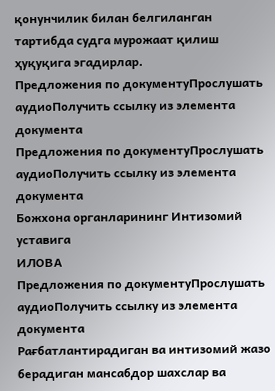қонунчилик билан белгиланган тартибда судга мурожаат қилиш ҳуқуқига эгадирлар.
Предложения по документуПрослушать аудиоПолучить ссылку из элемента документа
Предложения по документуПрослушать аудиоПолучить ссылку из элемента документа
Божхона органларининг Интизомий уставига
ИЛОВА
Предложения по документуПрослушать аудиоПолучить ссылку из элемента документа
Рағбатлантирадиган ва интизомий жазо берадиган мансабдор шахслар ва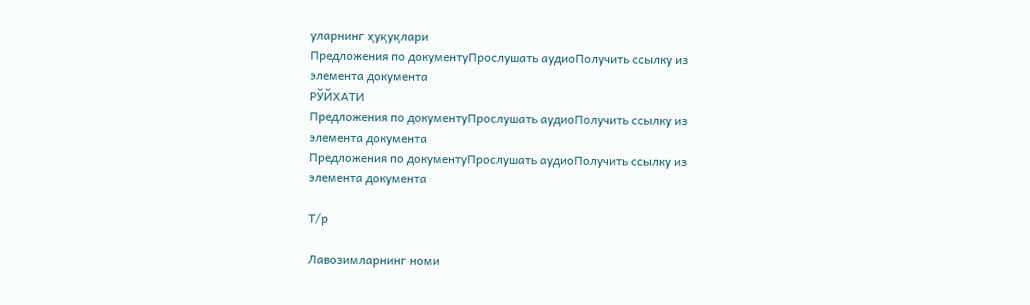уларнинг ҳуқуқлари
Предложения по документуПрослушать аудиоПолучить ссылку из элемента документа
РЎЙХАТИ
Предложения по документуПрослушать аудиоПолучить ссылку из элемента документа
Предложения по документуПрослушать аудиоПолучить ссылку из элемента документа

Т/р

Лавозимларнинг номи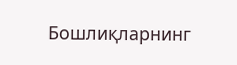Бошлиқларнинг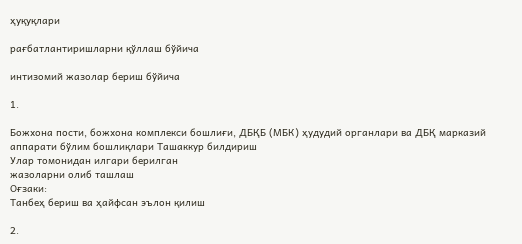ҳуқуқлари

рағбатлантиришларни қўллаш бўйича

интизомий жазолар бериш бўйича

1.

Божхона пости, божхона комплекси бошлиғи, ДБҚБ (МБК) ҳудудий органлари ва ДБҚ марказий аппарати бўлим бошлиқлари Ташаккур билдириш
Улар томонидан илгари берилган
жазоларни олиб ташлаш
Оғзаки:
Танбеҳ бериш ва ҳайфсан эълон қилиш

2.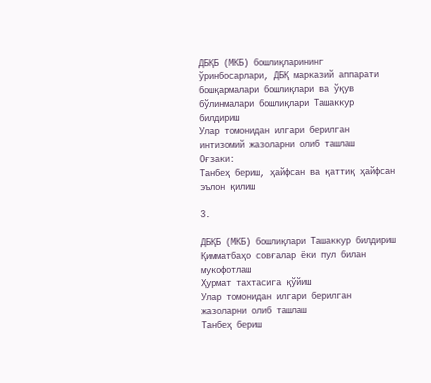ДБҚБ (МКБ) бошлиқларининг ўринбосарлари, ДБҚ марказий аппарати бошқармалари бошлиқлари ва ўқув бўлинмалари бошлиқлари Ташаккур билдириш
Улар томонидан илгари берилган
интизомий жазоларни олиб ташлаш
Оғзаки:
Танбеҳ бериш, ҳайфсан ва қаттиқ ҳайфсан эълон қилиш

3.

ДБҚБ (МКБ) бошлиқлари Ташаккур билдириш
Қимматбаҳо совғалар ёки пул билан мукофотлаш
Ҳурмат тахтасига қўйиш
Улар томонидан илгари берилган
жазоларни олиб ташлаш
Танбеҳ бериш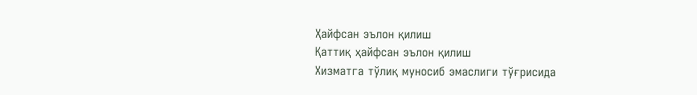Ҳайфсан эълон қилиш
Қаттиқ ҳайфсан эълон қилиш
Хизматга тўлиқ муносиб эмаслиги тўғрисида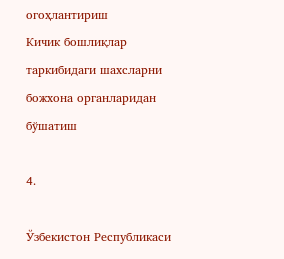огоҳлантириш
Кичик бошлиқлар таркибидаги шахсларни божхона органларидан бўшатиш

4.

Ўзбекистон Республикаси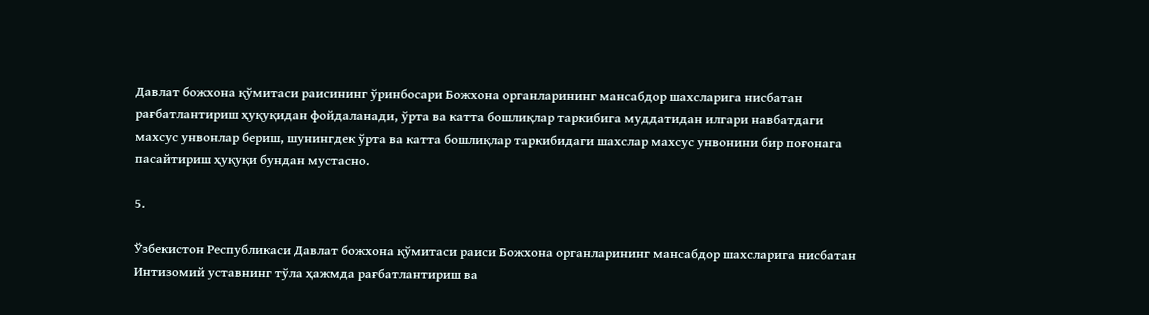Давлат божхона қўмитаси раисининг ўринбосари Божхона органларининг мансабдор шахсларига нисбатан рағбатлантириш ҳуқуқидан фойдаланади, ўрта ва катта бошлиқлар таркибига муддатидан илгари навбатдаги махсус унвонлар бериш, шунингдек ўрта ва катта бошлиқлар таркибидаги шахслар махсус унвонини бир поғонага пасайтириш ҳуқуқи бундан мустасно.

5.

Ўзбекистон Республикаси Давлат божхона қўмитаси раиси Божхона органларининг мансабдор шахсларига нисбатан Интизомий уставнинг тўла ҳажмда рағбатлантириш ва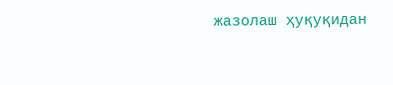жазолаш ҳуқуқидан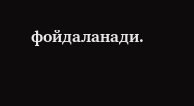фойдаланади.